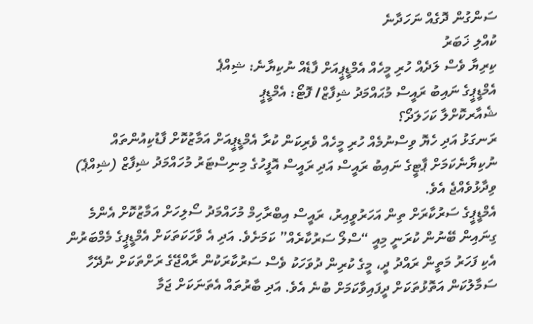ސަންގުން ދޮގެއް ނަހަދާނެ
ކުއްލި ޚަބަރު
ކިރިޔާ ވެސް ލަދެއް ހުރި މީހެއް އެމްޑީޕީއަށް ފާޑެއް ނުކިޔާނެ: ޝިއްޕެ
އެމްޑީޕީގެ ނައިބު ރައީސް މުޙައްމަދު ޝިފާޒް/ ފޮޓޯ: އެމްޑީޕީ
ޝެއާރކޮށްލާ ކަހަލަދޯ؟
ރަނގަޅު އަދި ހެޔޮ ވިސްނުމެއް ހުރި މީހެއް ވެރިކަން ކުރާ އެމްޑީޕީއަށް އަމާޒުކޮށް ފާޑުކިއުންތައް ނުކިޔާނެކަމަށް ޕާޓީގެ ނައިބު ރައީސް އަދި ރައީސް އޮފީހުގެ މިނިސްޓަރު މުހައްމަދު ޝިފާޒް (ޝިއްޕެ) ވިދާޅުވެއްޖެ އެވެ.
އެމްޑީޕީގެ ސަރުކާރަށް ތިން އަހަރުވީއިރު، ރައީސް އިބްރާހިމް މުހައްމަދު ސޯލިހަށް އަމާޒުކޮށް އެންމެ ގިނައިން ބޭނުން ކުރަނީ މިއީ “ސްލޯ ސަރުކާރެއް” ކަމަށެވެ. އަދި އެ ވާހަކަތަކަށް އެމްޑީޕީގެ މެމްބަރުން އެކި ފަހަރު މަތީން ރައްދު ދީ، މީގެ ކުރިން ދުވަހަކު ވެސް ސަރުކާރަކުން ރާއްޖޭގެ ރަށްތަކަށް ނުދޭހާ ސަމާލުކަން އަތޮޅުތަކަށް ދީފައިވާކަމަށް ބުނެ އެވެ. އަދި ބާރުތައް އެތަނަކަށް ޖަމާ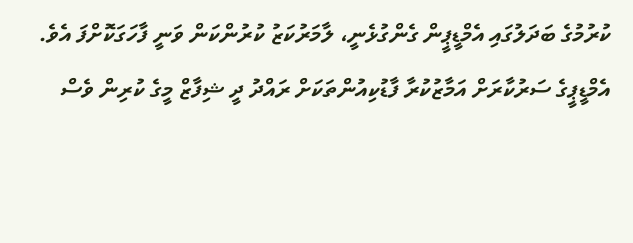ކުރުމުގެ ބަދަލުގައި އެމްޑީޕީން ގެންގުޅެނީ، ލާމަރުކަޒު ކުރުންކަން ވަނީ ފާހަގަކޮށްފަ އެވެ.
އެމްޑީޕީގެ ސަރުކާރަށް އަމާޒުކުރާ ފާޑުކިއުންތަކަށް ރައްދު ދީ ޝިފާޒް މީގެ ކުރިން ވެސް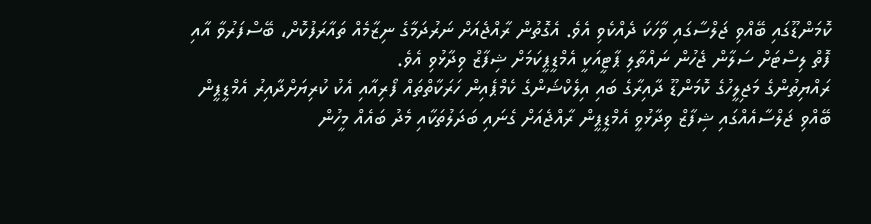ކޮމަންޑޫގައި ބޭއްވި ޖަލްސާގައި ވާހަކަ ދެއްކެވި އެވެ. އެގޮތުން ރާއްޖެއަށް ނަރުދަމާގެ ނިޒާމެއް ތައާރަފުކޮށް، ބޭސްފަރުވާ އާއި ފޮތް ލިސްޓަށް ސަލާން ޖެހުން ނައްތާލި ޕާޓީއަކީ އެމްޑީޕީކަމަށް ޝިފާޒް ވިދާޅުވި އެވެ.
ރައްޔިތުންގެ މަޖިލީހުގެ ކޮމަންޑޫ ދާއިރާގެ ބައި އިލެކްޝަންގެ ކެމްޕެއިން ހަރަކާތްތައް ފޯރިއާއި އެކު ކުރިޔަށްދާއިރު އެމްޑީޕީން ބޭއްވި ޖަލްސާއެއްގައި ޝިފާޒް ވިދާޅުވީ އެމްޑީޕީން ރާއްޖެއަށް ގެނައި ބަދަލުތަކާއި މެދު ބައެއް މީހުން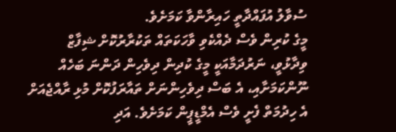ސުވާލު އުފައްދާތީ ހައިރާންވާ ކަމަށެވެ.
މީގެ ކުރިން ވެސް ދެއްކެވި ވާހަކަތައް ތަކުރާރުކޮށް ޝިފާޒް ވިދާޅުވީ، ނަރުދަމާއަކީ މީގެ ކުދިން ދިވެހިން ދަންނަ ބަހެއް ނޫންކަމަށާއި، އެ ބަސް ދިވެހިންނަށް ތައާރަފުކޮށް މުޅި ރާއްޖެއަށް އެ ހިދުމަތް ފެށީ ވެސް އެމްޑީޕީން ކަމަށެވެ. އަދި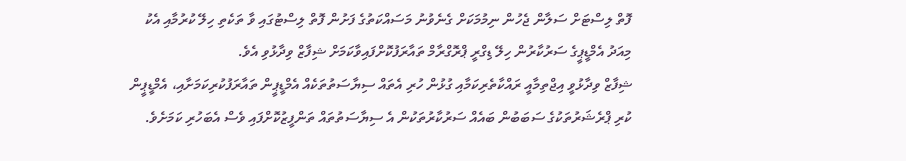ފޮތް ލިސްޓަށް ސަލާން ޖެހުން ނިމުމަކަށް ގެނެވުނު މަސައްކަތުގެ ފަށުން ފޮތް ލިސްޓުގައި ވާ ތަކެތި ހިލޭ ކުރުމާއި އެކު މިއަދު އެމްޑީޕީގެ ސަރުކާރުން ހިލޭ ޑިގްރީ ޕްރޮގްރާމް ތައާރަފުކޮށްފައިވާކަމަށް ޝިފާޒް ވިދާޅުވި އެވެ.
ޝިފާޒް ވިދާޅުވީ އިޖްތިމާއީ ރައްކާތެރިކަމާއި ގުޅުން ހުރި އެތައް ސިޔާސަތުތަކެއް އެމްޑީޕީން ތައާރަފުކުރިކަމަށާއި، އެމްޑީޕީން ކުރި ޕްރެޝަރުތަކުގެ ސަބަބުން ބައެއް ސަރުކާރުތަކުން އެ ސިޔާސަތުތައް ތަންފީޒުކޮށްފައި ވެސް އެބަހުރި ކަމަށެވެ.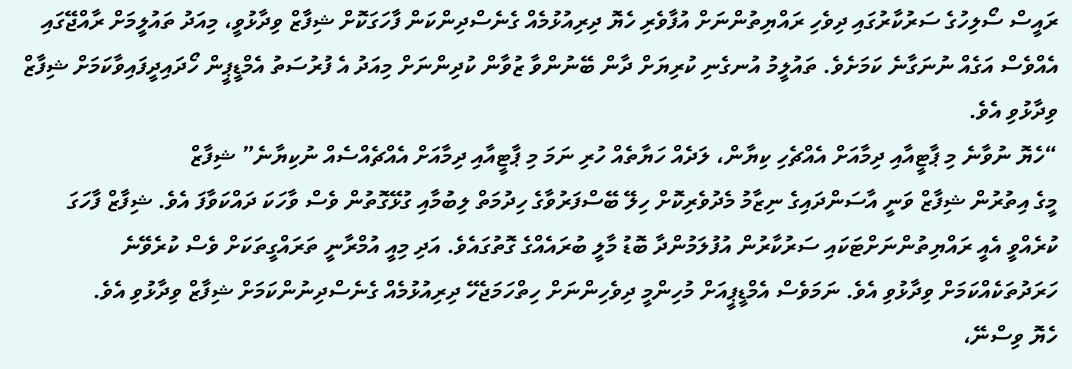ރައީސް ސޯލިހުގެ ސަރުކާރުގައި ދިވެހި ރައްޔިތުންނަށް އުފާވެރި ހެޔޮ ދިރިއުޅުމެއް ގެނެސްދިންކަން ފާހަގަކޮށް ޝިފާޒް ވިދާޅުވީ، މިއަދު ތައުލީމަށް ރާއްޖޭގައި އެއްވެސް އަގެއް ނުނަގާނެ ކަމަށެވެ. ތައުލީމު އުނގެނި ކުރިޔަށް ދާން ބޭނުންވާ ޒުވާން ކުދިންނަށް މިއަދު އެ ފުރުސަތު އެމްޑީޕީން ހޯދައިދީފައިވާކަމަށް ޝިފާޒް ވިދާޅުވި އެވެ.
“ހެޔޮ ނުވާނެ މި ޕާޓީއާއި ދިމާއަށް އެއްޗެހި ކިޔާން، ލަދެއް ހަޔާތެއް ހުރި ނަމަ މި ޕާޓީއާއި ދިމާއަށް އެއްޗެއްސެއް ނުކިޔާނެ” ޝިފާޒް
މީގެ އިތުރުން ޝިފާޒް ވަނީ އާސަންދައިގެ ނިޒާމު މެދުވެރިކޮށް ހިލޭ ބޭސްފަރުވާގެ ހިދުމަތް ލިބުމާއި ގުޅޭގޮތުން ވެސް ވާހަކަ ދައްކަވާފަ އެވެ. ޝިފާޒް ފާހަގަ ކުރެއްވީ އެއީ ރައްޔިތުންނަށްޓަކައި ސަރުކާރުން އުފުލަމުންދާ ބޮޑު މާލީ ބުރައެއްގެ ގޮތުގައެވެ. އަދި މިއީ އުމްރާނީ ތަރައްގީތަކަށް ވެސް ކުރެވޭނެ ހަރަދުތަކެއްކަމަށް ވިދާޅުވި އެވެ. ނަމަވެސް އެމްޑީޕީއަށް މުހިންމީ ދިވެހިންނަށް ހިތްހަމަޖެހޭ ދިރިއުޅުމެއް ގެނެސްދިނުންކަމަށް ޝިފާޒް ވިދާޅުވި އެވެ.
ހެޔޮ ވިސްނޭ،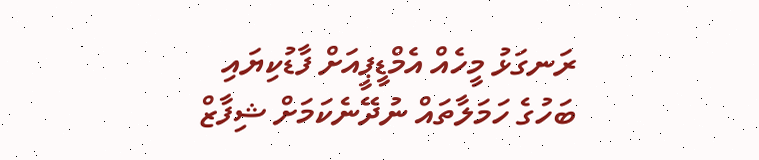ރަނގަޅު މީހެއް އެމްޑީޕީއަށް ފާޑުކިޔައި ބަހުގެ ހަމަލާތައް ނުދޭނެކަމަށް ޝިފާޒް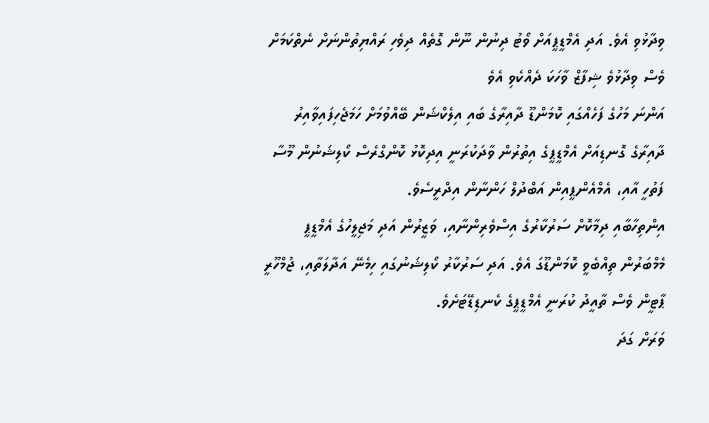ވިދާޅުވި އެވެ. އަދި އެމްޑީޕީއަށް ވޯޓު ދިނުން ނޫން ގޮތެއް ދިވެހި ރައްޔިތުންނަށް ނެތްކަމަށް ވެސް ވިދާޅުވެ ޝިފާޒް ވާހަކަ ދެއްކެވި އެވެ
އަންނަ މަހުގެ ފަހެއްގައި ކޮމަންޑޫ ދާއިރާގެ ބައި އިލެކްޝަން ބޭއްވުމަށް ހަމަޖެހިފައިވާއިރު ދާއިރާގެ ގޮނޑިއަށް އެމްޑީޕީގެ އިތުރުން ވާދަކުރަނީ އިދިކޮޅު ކޮންގްރެސް ކޯލިޝަނުން މޫސާ ފަތުހީ އާއި، އެމްއެންޕީއިން އަބްދުލް ހަންނާން އިދްރީސެވެ.
އިންތިހާބާއި ދިމާކޮށް ސަރުކާރުގެ އިސްވެރިންނާއި، ވަޒީރުން އަދި މަޖިލީހުގެ އެމްޑީޕީ މެމްބަރުން ތިއްބެވީ ކޮމަންޑޫގަ އެވެ. އަދި ސަރުކާރު ކޯލިޝަނުގައި ހިމެނޭ އަދާލަތާއި، ޖުމްހޫރީ ޕާޓީން ވެސް ތާއީދު ކުރަނީ އެމްޑީޕީގެ ކެނޑިޑޭޓަށެވެ.
ވަރަށް ގަދަ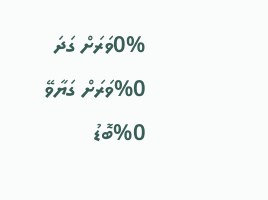0%ވަރަށް ގަދަ 0%ވަރަށް ގަޔާވޭ 0%ބޮޑު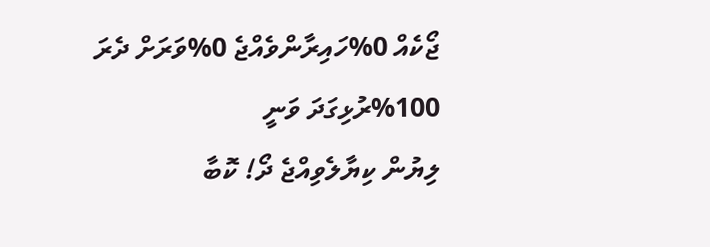ޖޯކެއް 0%ހައިރާންވެއްޖެ 0%ވަރަށް ދެރަ 100%ރުޅިގަދަ ވަނީ
ލިޔުން ކިޔާލެވިއްޖެ ދޯ! ކޮބާ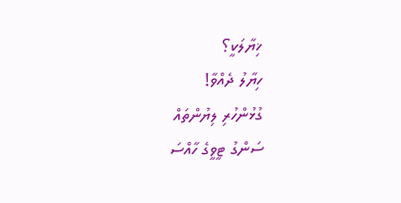ޚިޔާލަކީ؟
ހިޔާލު ދެއްވާ!
ގުޅުންހުރި ލިޔުންތައް
ސަންގު ޓީވީގެ ހާއްސަ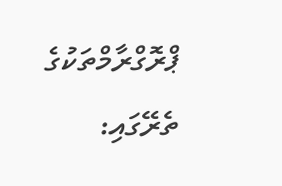ޕްރޮގްރާމްތަކުގެ ތެރޭގައި: